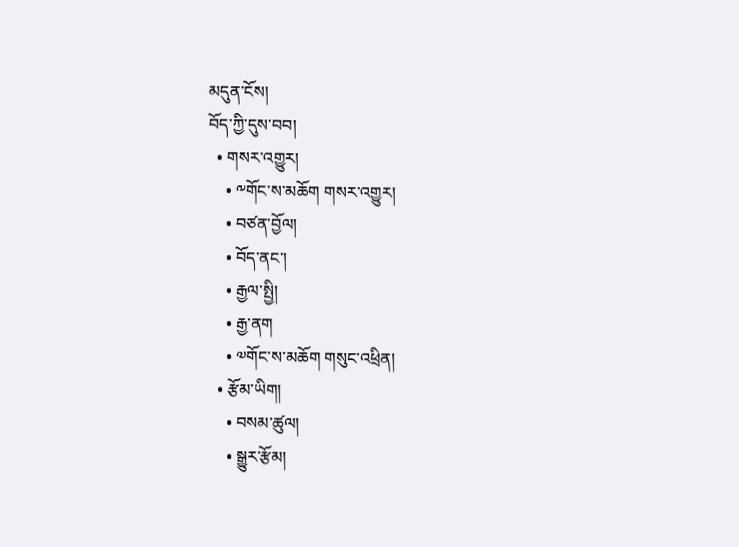མདུན་ངོས།
བོད་ཀྱི་དུས་བབ།
  • གསར་འགྱུར།
    • ༸གོང་ས་མཆོག གསར་འགྱུར།
    • བཙན་བྱོལ།
    • བོད་ནང་།
    • རྒྱལ་སྤྱི།
    • རྒྱ་ནག
    • ༧གོང་ས་མཆོག གསུང་འཕྲིན།
  • རྩོམ་ཡིག།
    • བསམ་ཚུལ།
    • སྒྱུར་རྩོམ།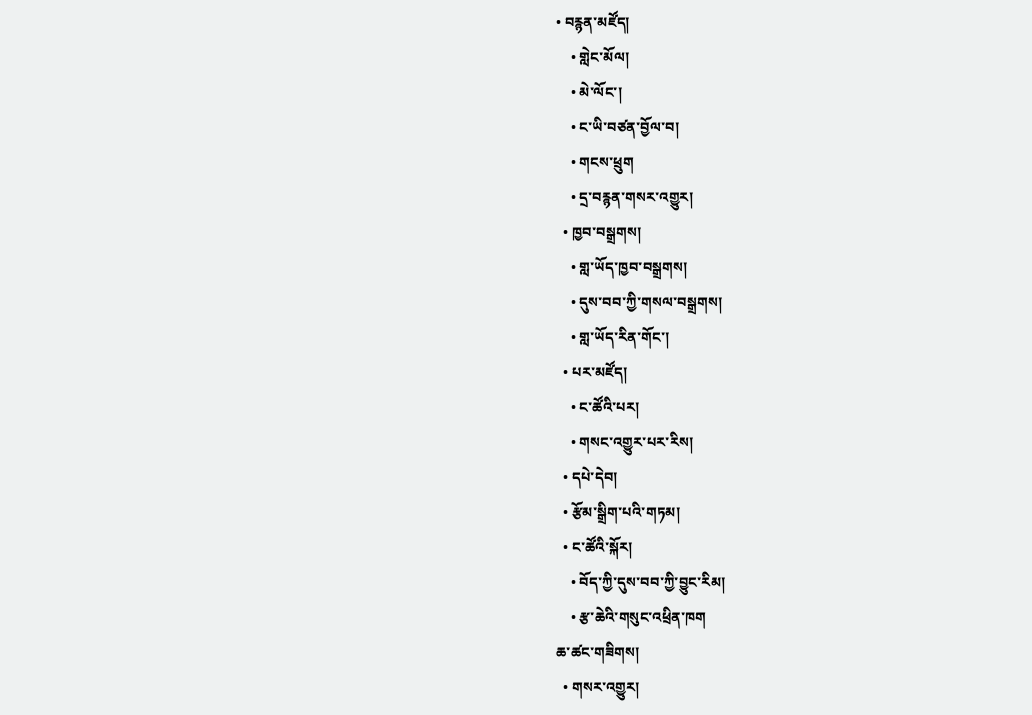• བརྙན་མཛོད།
    • གླེང་མོལ།
    • མེ་ལོང་།
    • ང་ཡི་བཙན་བྱོལ་བ།
    • གངས་ཕྲུག
    • དྲ་བརྙན་གསར་འགྱུར།
  • ཁྱབ་བསྒྲགས།
    • གླ་ཡོད་ཁྱབ་བསྒྲགས།
    • དུས་བབ་ཀྱི་གསལ་བསྒྲགས།
    • གླ་ཡོད་རིན་གོང་།
  • པར་མཛོད།
    • ང་ཚོའི་པར།
    • གསང་འགྱུར་པར་རིས།
  • དཔེ་དེབ།
  • རྩོམ་སྒྲིག་པའི་གཏམ།
  • ང་ཚོའི་སྐོར།
    • བོད་ཀྱི་དུས་བབ་ཀྱི་བྱུང་རིམ།
    • རྩ་ཆེའི་གསུང་འཕྲིན་ཁག
ཆ་ཚང་གཟིགས།
  • གསར་འགྱུར།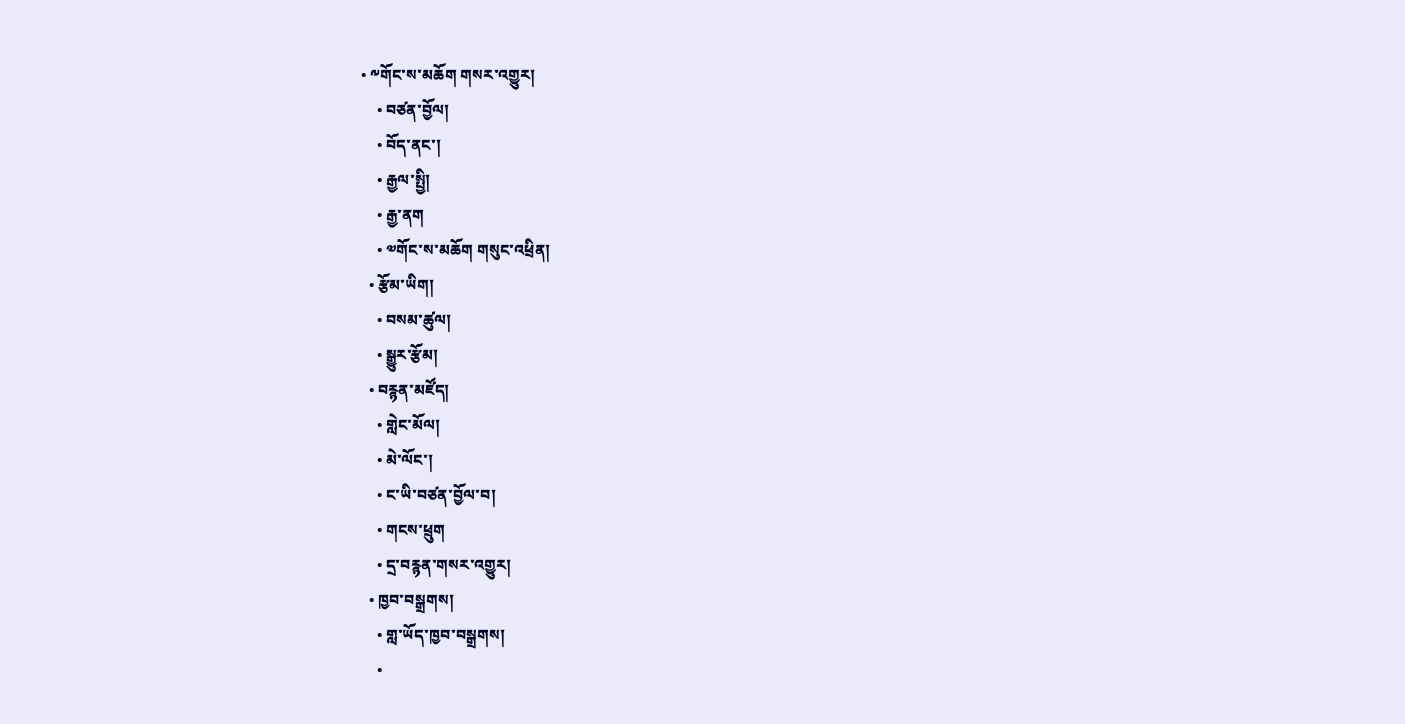• ༸གོང་ས་མཆོག གསར་འགྱུར།
    • བཙན་བྱོལ།
    • བོད་ནང་།
    • རྒྱལ་སྤྱི།
    • རྒྱ་ནག
    • ༧གོང་ས་མཆོག གསུང་འཕྲིན།
  • རྩོམ་ཡིག།
    • བསམ་ཚུལ།
    • སྒྱུར་རྩོམ།
  • བརྙན་མཛོད།
    • གླེང་མོལ།
    • མེ་ལོང་།
    • ང་ཡི་བཙན་བྱོལ་བ།
    • གངས་ཕྲུག
    • དྲ་བརྙན་གསར་འགྱུར།
  • ཁྱབ་བསྒྲགས།
    • གླ་ཡོད་ཁྱབ་བསྒྲགས།
    •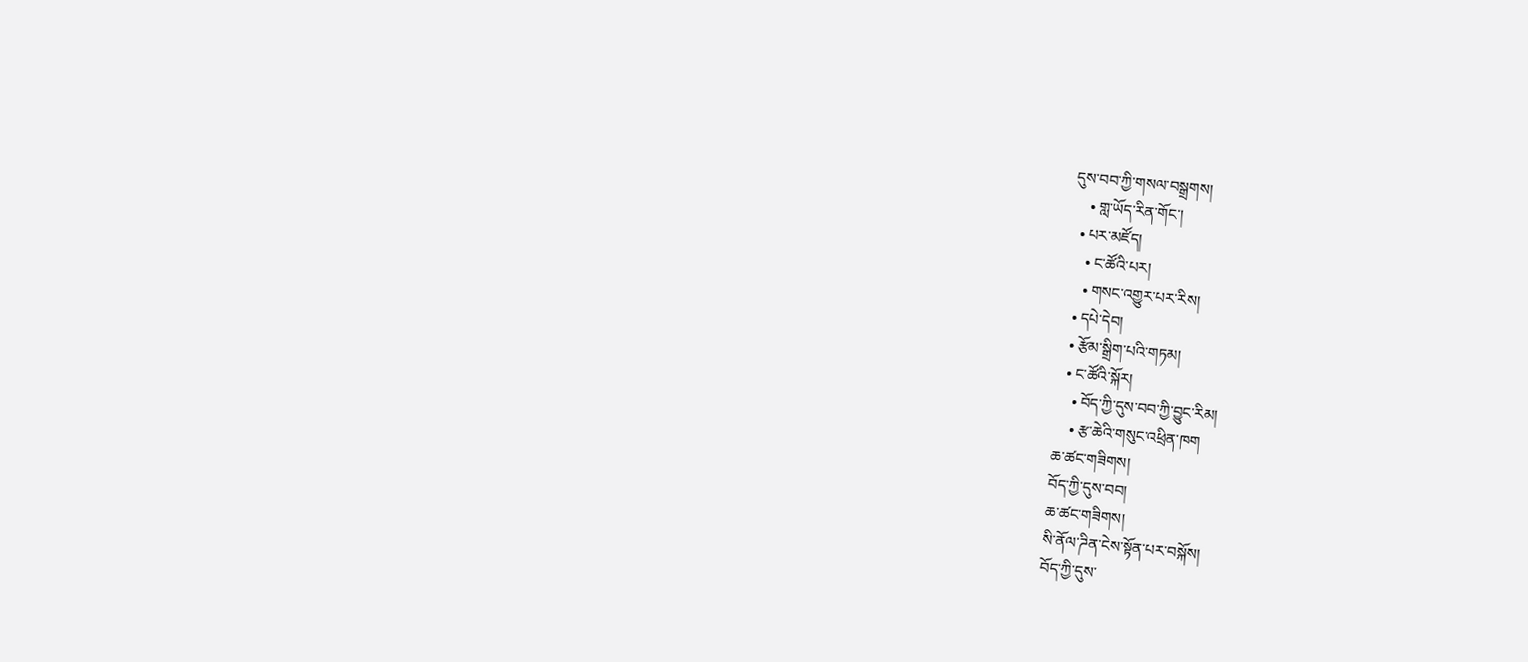དུས་བབ་ཀྱི་གསལ་བསྒྲགས།
    • གླ་ཡོད་རིན་གོང་།
  • པར་མཛོད།
    • ང་ཚོའི་པར།
    • གསང་འགྱུར་པར་རིས།
  • དཔེ་དེབ།
  • རྩོམ་སྒྲིག་པའི་གཏམ།
  • ང་ཚོའི་སྐོར།
    • བོད་ཀྱི་དུས་བབ་ཀྱི་བྱུང་རིམ།
    • རྩ་ཆེའི་གསུང་འཕྲིན་ཁག
ཆ་ཚང་གཟིགས།
བོད་ཀྱི་དུས་བབ།
ཆ་ཚང་གཟིགས།
སི་ནོལ་ཌིན་ངེས་སྟོན་པར་བསྐོས།
བོད་ཀྱི་དུས་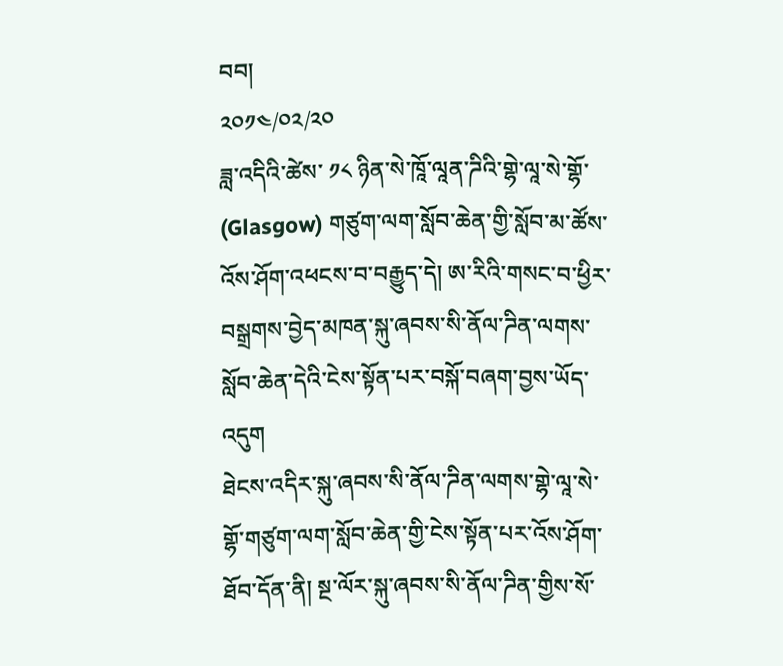བབ།
༢༠༡༤/༠༢/༢༠
ཟླ་འདིའི་ཚེས་ ༡༨ ཉིན་སེ་ཁཱོ་ལཱན་ཌིའི་གྷེ་ལཱ་སེ་གྷོ་ (Glasgow) གཙུག་ལག་སློབ་ཆེན་གྱི་སློབ་མ་ཚོས་འོས་ཤོག་འཕངས་བ་བརྒྱུད་དེ། ཨ་རིའི་གསང་བ་ཕྱིར་བསྒྲགས་བྱེད་མཁན་སྐུ་ཞབས་སི་ནོལ་ཌིན་ལགས་སློབ་ཆེན་དེའི་ངེས་སྟོན་པར་བསྐོ་བཞག་བྱས་ཡོད་འདུག
ཐེངས་འདིར་སྐུ་ཞབས་སི་ནོལ་ཌིན་ལགས་གྷེ་ལཱ་སེ་གྷོ་གཙུག་ལག་སློབ་ཆེན་གྱི་ངེས་སྟོན་པར་འོས་ཤོག་ཐོབ་དོན་ནི། སྔ་ལོར་སྐུ་ཞབས་སི་ནོལ་ཌིན་གྱིས་སོ་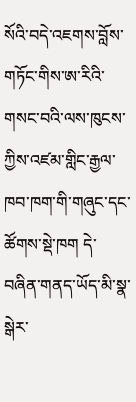སོའི་བདེ་འཇགས་བློས་གཏོང་གིས་ཨ་རིའི་གསང་བའི་ལས་ཁུངས་ཀྱིས་འཛམ་གླིང་རྒྱལ་ཁབ་ཁག་གི་གཞུང་དང་ཚོགས་སྡེ་ཁག དེ་བཞིན་གནད་ཡོད་མི་སྣ་སྒེར་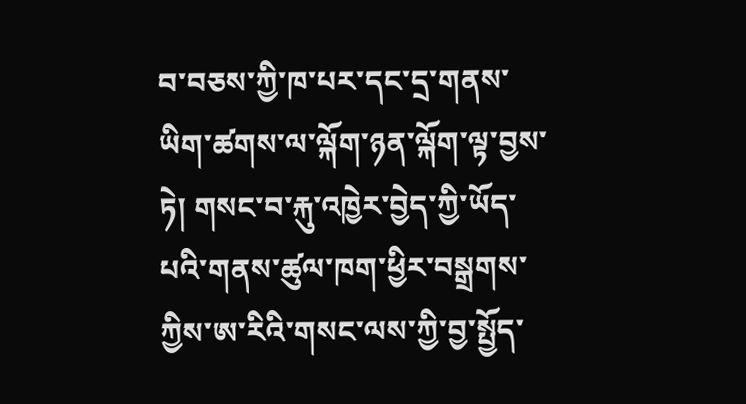བ་བཅས་ཀྱི་ཁ་པར་དང་དྲ་གནས་ཡིག་ཚགས་ལ་ལྐོག་ཉན་ལྐོག་ལྟ་བྱས་ཏེ། གསང་བ་རྐུ་འཁྱེར་བྱེད་ཀྱི་ཡོད་པའི་གནས་ཚུལ་ཁག་ཕྱིར་བསྒྲགས་ཀྱིས་ཨ་རིའི་གསང་ལས་ཀྱི་བྱ་སྤྱོད་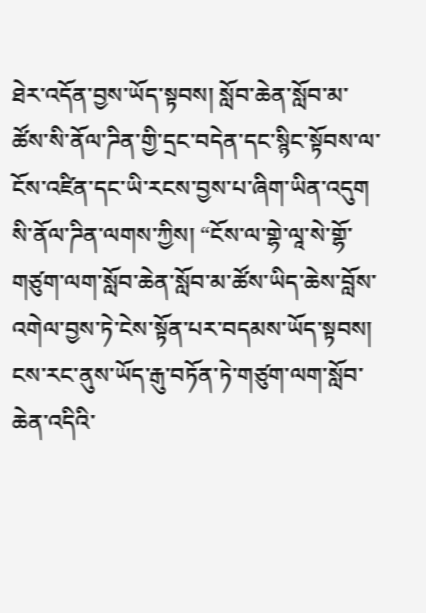ཐེར་འདོན་བྱས་ཡོད་སྟབས། སློབ་ཆེན་སློབ་མ་ཚོས་སི་ནོལ་ཌིན་གྱི་དྲང་བདེན་དང་སྙིང་སྟོབས་ལ་ངོས་འཛིན་དང་ཡི་རངས་བྱས་པ་ཞིག་ཡིན་འདུག
སི་ནོལ་ཌིན་ལགས་ཀྱིས། “ངོས་ལ་གྷེ་ལཱ་སེ་གྷོ་གཙུག་ལག་སློབ་ཆེན་སློབ་མ་ཚོས་ཡིད་ཆེས་བློས་འགེལ་བྱས་ཏེ་ངེས་སྟོན་པར་བདམས་ཡོད་སྟབས། ངས་རང་ནུས་ཡོད་རྒུ་བཏོན་ཏེ་གཙུག་ལག་སློབ་ཆེན་འདིའི་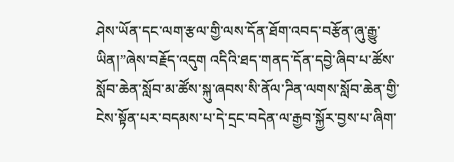ཤེས་ཡོན་དང་ལག་རྩལ་གྱི་ལས་དོན་ཐོག་འབད་བརྩོན་ཞུ་རྒྱུ་ཡིན།”ཞེས་བརྗོད་འདུག འདིའི་ཐད་གནད་དོན་དབྱེ་ཞིབ་པ་ཚོས་སློབ་ཆེན་སློབ་མ་ཚོས་སྐུ་ཞབས་སི་ནོལ་ཌིན་ལགས་སློབ་ཆེན་གྱི་ངེས་སྟོན་པར་བདམས་པ་དེ་དྲང་བདེན་ལ་རྒྱབ་སྐྱོར་བྱས་པ་ཞིག་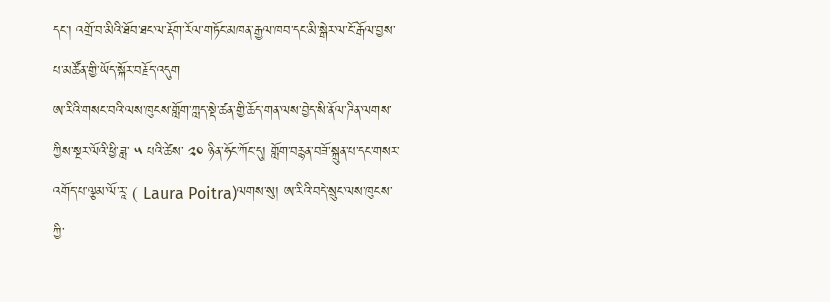དང་། འགྲོ་བ་མིའི་ཐོབ་ཐང་ལ་རྡོག་རོལ་གཏོང་མཁན་རྒྱལ་ཁབ་དང་མི་སྒེར་ལ་ངོ་རྒོལ་བྱས་པ་མཚོན་གྱི་ཡོད་སྐོར་བརྗོད་འདུག
ཨ་རིའི་གསང་བའི་ལས་ཁུངས་གློག་ཀླད་སྡེ་ཚན་གྱི་ཆོད་གན་ལས་བྱེད་སི་ནོལ་ཌིན་ལགས་ཀྱིས་སྔར་ལོའི་ཕྱི་ཟླ་ ༥ པའི་ཚེས་ ༢༠ ཉིན་ཧོང་ཀོང་དུ། གློག་བརྙན་བཟོ་སྐྲུན་པ་དང་གསར་འགོད་པ་ལྕམ་ལོ་རཱ་ ( Laura Poitra)ལགས་སུ། ཨ་རིའི་བདེ་སྲུང་ལས་ཁུངས་ཀྱི་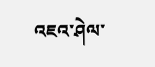འཇའ་ཤེལ་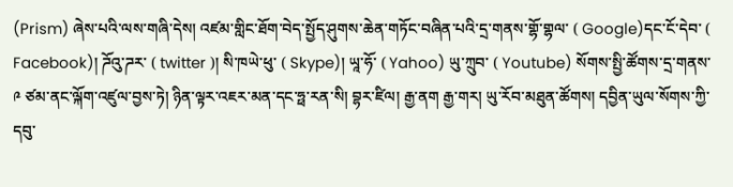(Prism) ཞེས་པའི་ལས་གཞི་དེས། འཛམ་གླིང་ཐོག་བེད་སྤྱོད་ཤུགས་ཆེན་གཏོང་བཞིན་པའི་དྲ་གནས་གྷོ་གྷལ་ ( Google)དང་ངོ་དེབ་ ( Facebook)། ཌོའུ་ཌར་ ( twitter )། སི་ཁཡེ་ཕུ་ ( Skype)། ཡཱ་ཧོ་ ( Yahoo) ཡུ་ཀྲུབ་ ( Youtube) སོགས་སྤྱི་ཚོགས་དྲ་གནས་ ༩ ཙམ་ནང་ལྐོག་འཛུལ་བྱས་ཏེ། ཉིན་ལྟར་འཇར་མན་དང་ཧྥ་རན་སི། བྷར་ཛིལ། རྒྱ་ནག རྒྱ་གར། ཡུ་རོབ་མཐུན་ཚོགས། དབྱིན་ཡུལ་སོགས་ཀྱི་དབུ་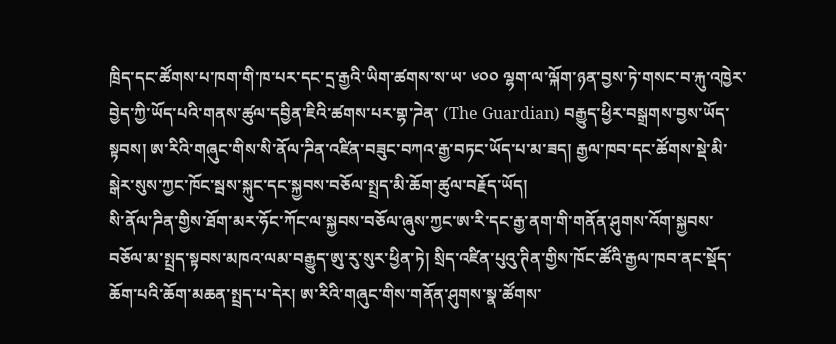ཁྲིད་དང་ཚོགས་པ་ཁག་གི་ཁ་པར་དང་དྲ་རྒྱའི་ཡིག་ཚགས་ས་ཡ་ ༦༠༠ ལྷག་ལ་ལྐོག་ཉན་བྱས་ཏེ་གསང་བ་རྐུ་འཁྱེར་བྱེད་ཀྱི་ཡོད་པའི་གནས་ཚུལ་དབྱིན་ཇིའི་ཚགས་པར་གྷ་ཌེན་ (The Guardian) བརྒྱུད་ཕྱིར་བསྒྲགས་བྱས་ཡོད་སྟབས། ཨ་རིའི་གཞུང་གིས་སི་ནོལ་ཌིན་འཛིན་བཟུང་བཀའ་རྒྱ་བཏང་ཡོད་པ་མ་ཟད། རྒྱལ་ཁབ་དང་ཚོགས་སྡེ་མི་སྒེར་སུས་ཀྱང་ཁོང་སྦས་སྐུང་དང་སྐྱབས་བཅོལ་སྤྲད་མི་ཆོག་ཚུལ་བརྗོད་ཡོད།
སི་ནོལ་ཌིན་གྱིས་ཐོག་མར་ཧོང་ཀོང་ལ་སྐྱབས་བཅོལ་ཞུས་ཀྱང་ཨ་རི་དང་རྒྱ་ནག་གི་གནོན་ཤུགས་འོག་སྐྱབས་བཅོལ་མ་སྤྲད་སྟབས་མཁའ་ལམ་བརྒྱུད་ཨུ་རུ་སུར་ཕྱིན་ཏེ། སྲིད་འཛིན་པུའུ་ཊིན་གྱིས་ཁོང་ཚོའི་རྒྱལ་ཁབ་ནང་སྡོད་ཆོག་པའི་ཆོག་མཆན་སྤྲད་པ་དེར། ཨ་རིའི་གཞུང་གིས་གནོན་ཤུགས་སྣ་ཚོགས་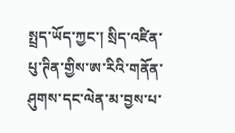སྤྲད་ཡོད་ཀྱང་། སྲིད་འཛིན་པུ་ཊིན་གྱིས་ཨ་རིའི་གནོན་ཤུགས་དང་ལེན་མ་བྱས་པ་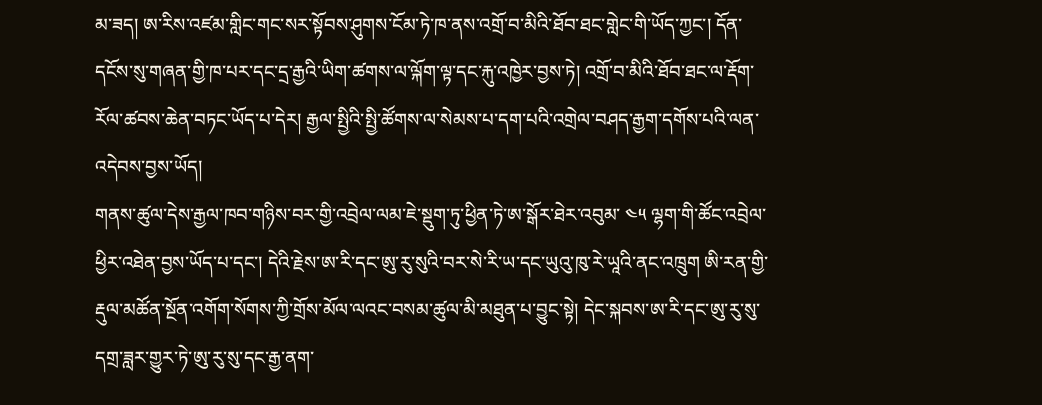མ་ཟད། ཨ་རིས་འཛམ་གླིང་གང་སར་སྟོབས་ཤུགས་ངོམ་ཏེ་ཁ་ནས་འགྲོ་བ་མིའི་ཐོབ་ཐང་གླེང་གི་ཡོད་ཀྱང་། དོན་དངོས་སུ་གཞན་གྱི་ཁ་པར་དང་དྲ་རྒྱའི་ཡིག་ཚགས་ལ་ལྐོག་ལྟ་དང་རྐུ་འཁྱེར་བྱས་ཏེ། འགྲོ་བ་མིའི་ཐོབ་ཐང་ལ་རྡོག་རོལ་ཚབས་ཆེན་བཏང་ཡོད་པ་དེར། རྒྱལ་སྤྱིའི་སྤྱི་ཚོགས་ལ་སེམས་པ་དག་པའི་འགྲེལ་བཤད་རྒྱག་དགོས་པའི་ལན་འདེབས་བྱས་ཡོད།
གནས་ཚུལ་དེས་རྒྱལ་ཁབ་གཉིས་བར་གྱི་འབྲེལ་ལམ་ཇེ་སྡུག་ཏུ་ཕྱིན་ཏེ་ཨ་སྒོར་ཐེར་འབུམ་ ༤༥ ལྷག་གི་ཚོང་འབྲེལ་ཕྱིར་འཐེན་བྱས་ཡོད་པ་དང་། དེའི་རྗེས་ཨ་རི་དང་ཨུ་རུ་སུའི་བར་སེ་རི་ཡ་དང་ཡུའུ་ཁུ་རེ་ཡཱའི་ནང་འཁྲུག ཨི་རན་གྱི་རྡུལ་མཚོན་སྔོན་འགོག་སོགས་ཀྱི་གྲོས་མོལ་ལའང་བསམ་ཚུལ་མི་མཐུན་པ་བྱུང་སྟེ། དེང་སྐབས་ཨ་རི་དང་ཨུ་རུ་སུ་དགྲ་ཟླར་གྱུར་ཏེ་ཨུ་རུ་སུ་དང་རྒྱ་ནག་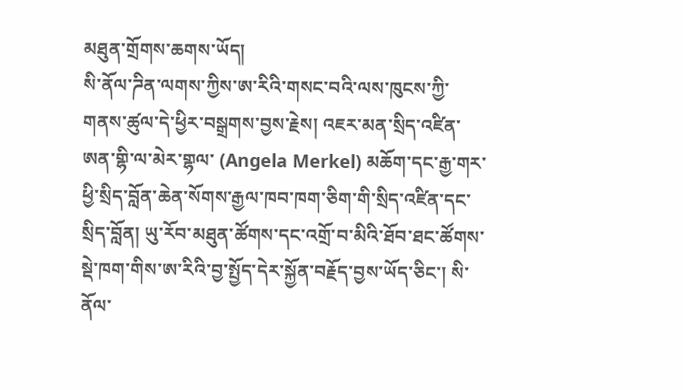མཐུན་གྲོགས་ཆགས་ཡོད།
སི་ནོལ་ཌིན་ལགས་ཀྱིས་ཨ་རིའི་གསང་བའི་ལས་ཁུངས་ཀྱི་གནས་ཚུལ་དེ་ཕྱིར་བསྒྲགས་བྱས་རྗེས། འཇར་མན་སྲིད་འཛིན་ཨན་གྷི་ལ་མེར་གྷལ་ (Angela Merkel) མཆོག་དང་རྒྱ་གར་ཕྱི་སྲིད་བློན་ཆེན་སོགས་རྒྱལ་ཁབ་ཁག་ཅིག་གི་སྲིད་འཛིན་དང་སྲིད་བློན། ཡུ་རོབ་མཐུན་ཚོགས་དང་འགྲོ་བ་མིའི་ཐོབ་ཐང་ཚོགས་སྡེ་ཁག་གིས་ཨ་རིའི་བྱ་སྤྱོད་དེར་སྐྱོན་བརྗོད་བྱས་ཡོད་ཅིང་། སི་ནོལ་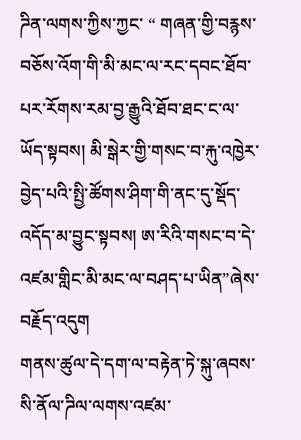ཌིན་ལགས་ཀྱིས་ཀྱང་ “ གཞན་གྱི་བརྙས་བཅོས་འོག་གི་མི་མང་ལ་རང་དབང་ཐོབ་པར་རོགས་རམ་བྱ་རྒྱུའི་ཐོབ་ཐང་ང་ལ་ཡོད་སྟབས། མི་སྒེར་གྱི་གསང་བ་རྐུ་འཁྱེར་བྱེད་པའི་སྤྱི་ཚོགས་ཤིག་གི་ནང་དུ་སྡོད་འདོད་མ་བྱུང་སྟབས། ཨ་རིའི་གསང་བ་དེ་འཛམ་གླིང་མི་མང་ལ་བཤད་པ་ཡིན”ཞེས་བརྗོད་འདུག
གནས་ཚུལ་དེ་དག་ལ་བརྟེན་ཏེ་སྐུ་ཞབས་སི་ནོལ་ཌིལ་ལགས་འཛམ་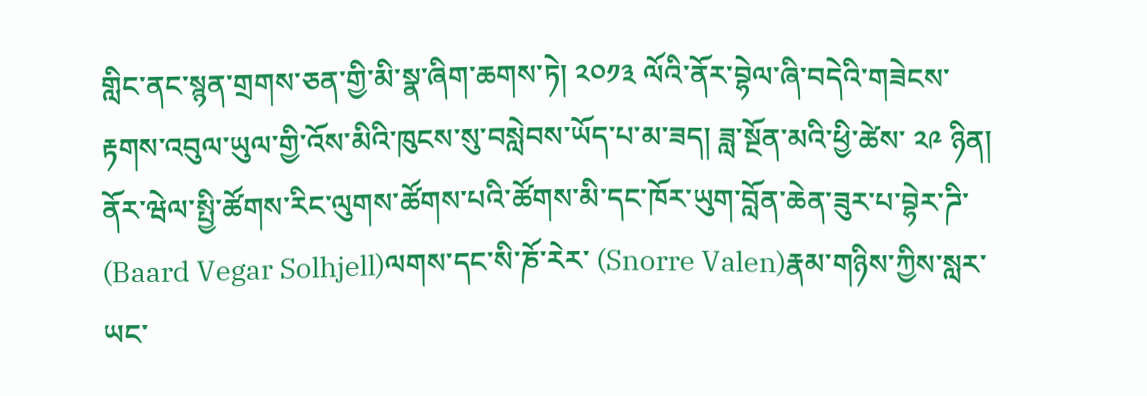གླིང་ནང་སྙན་གྲགས་ཅན་གྱི་མི་སྣ་ཞིག་ཆགས་ཏེ། ༢༠༡༣ ལོའི་ནོར་བྷེལ་ཞི་བདེའི་གཟེངས་རྟགས་འབུལ་ཡུལ་གྱི་འོས་མིའི་ཁུངས་སུ་བསླེབས་ཡོད་པ་མ་ཟད། ཟླ་སྔོན་མའི་ཕྱི་ཚེས་ ༢༩ ཉིན། ནོར་ཝེལ་སྤྱི་ཚོགས་རིང་ལུགས་ཚོགས་པའི་ཚོགས་མི་དང་ཁོར་ཡུག་བློན་ཆེན་ཟུར་པ་བྷེར་ཌི་ (Baard Vegar Solhjell)ལགས་དང་སི་ཎོ་རེར་ (Snorre Valen)རྣམ་གཉིས་ཀྱིས་སླར་ཡང་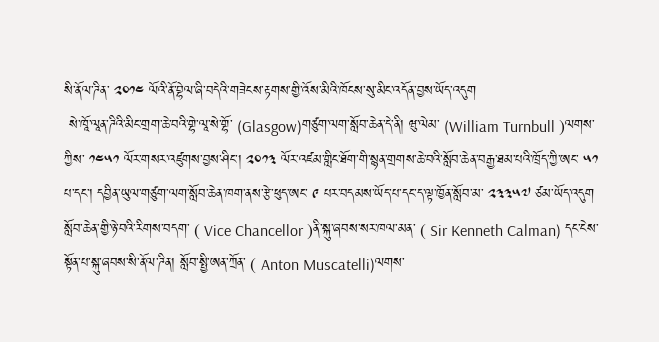སི་ནོལ་ཌིན་ ༢༠༡༤ ལོའི་ནོ་བྷེལ་ཞི་བདེའི་གཟེངས་རྟགས་གྱི་འོས་མིའི་ཁོངས་སུ་མིང་འདོན་བྱས་ཡོད་འདུག
 སེ་ཁཱོ་ལཱན་ཌིའི་མིང་གྲག་ཆེ་བའི་གྷེ་ལཱ་སེ་གྷོ་ (Glasgow)གཙུག་ལག་སློབ་ཆེན་དེ་ནི། ཝུ་ལེམ་ (William Turnbull )ལགས་ཀྱིས་ ༡༤༥༡ ལོར་གསར་འཛུགས་བྱས་ཤིང་། ༢༠༡༣ ལོར་འཛམ་གླིང་ཐོག་གི་སྙན་གྲགས་ཆེ་བའི་སློབ་ཆེན་བརྒྱ་ཐམ་པའི་ཁྲོད་ཀྱི་ཨང་ ༥༡ པ་དང་། དབྱིན་ཡུལ་གཙུག་ལག་སློབ་ཆེན་ཁག་ནས་རྩེ་ཕུད་ཨང་ ༩ པར་བདམས་ཡོད་པ་དང་ད་ལྟ་ཁྱོན་སློབ་མ་ ༢༣༣༥༧ ཙམ་ཡོད་འདུག སློབ་ཆེན་གྱི་ཉེ་བའི་རིགས་བདག་ ( Vice Chancellor )ནི་སྐུ་ཞབས་སར་ཁལ་མན་ ( Sir Kenneth Calman) དང་ངེས་སྟོན་པ་སྐུ་ཞབས་སི་ནོལ་ཌིན། སློབ་སྤྱི་ཨན་ཀྲོན་ ( Anton Muscatelli)ལགས་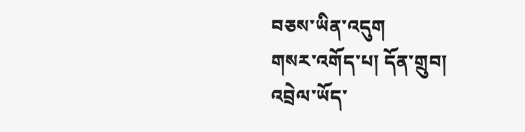བཅས་ཡིན་འདུག
གསར་འགོད་པ། དོན་གྲུབ།
འབྲེལ་ཡོད་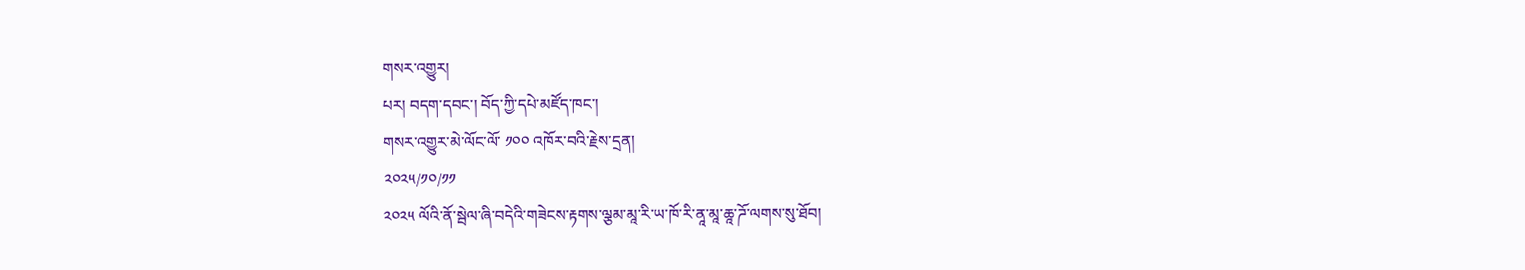གསར་འགྱུར།
པར། བདག་དབང་། བོད་ཀྱི་དཔེ་མཛོད་ཁང་།
གསར་འགྱུར་མེ་ལོང་ལོ་ ༡༠༠ འཁོར་བའི་རྗེས་དྲན།
༢༠༢༥/༡༠/༡༡
༢༠༢༥ ལོའི་ནོ་སྦེལ་ཞི་བདེའི་གཟེངས་རྟགས་ལྕམ་མཱ་རི་ཡ་ཁོ་རི་ནཱ་མཱ་ཆཱ་ཌོ་ལགས་སུ་ཐོབ།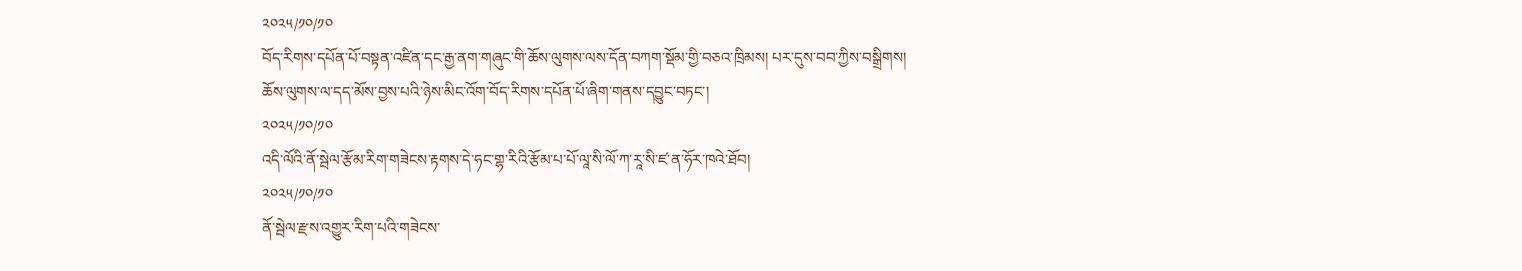༢༠༢༥/༡༠/༡༠
བོད་རིགས་དཔོན་པོ་བསྟན་འཛིན་དང་རྒྱ་ནག་གཞུང་གི་ཆོས་ལུགས་ལས་དོན་བཀག་སྡོམ་གྱི་བཅའ་ཁྲིམས། པར་དུས་བབ་ཀྱིས་བསྒྲིགས།
ཆོས་ལུགས་ལ་དད་མོས་བྱས་པའི་ཉེས་མིང་འོག་བོད་རིགས་དཔོན་པོ་ཞིག་གནས་དབྱུང་བཏང་།
༢༠༢༥/༡༠/༡༠
འདི་ལོའི་ནོ་སྦེལ་རྩོམ་རིག་གཟེངས་རྟགས་དེ་ཧང་གྷ་རིའི་རྩོམ་པ་པོ་ལཱ་སི་ལོ་ཀ་རཱ་སི་ཛ་ན་ཧོར་ཁའེ་ཐོབ།
༢༠༢༥/༡༠/༡༠
ནོ་སྦེལ་རྫས་འགྱུར་རིག་པའི་གཟེངས་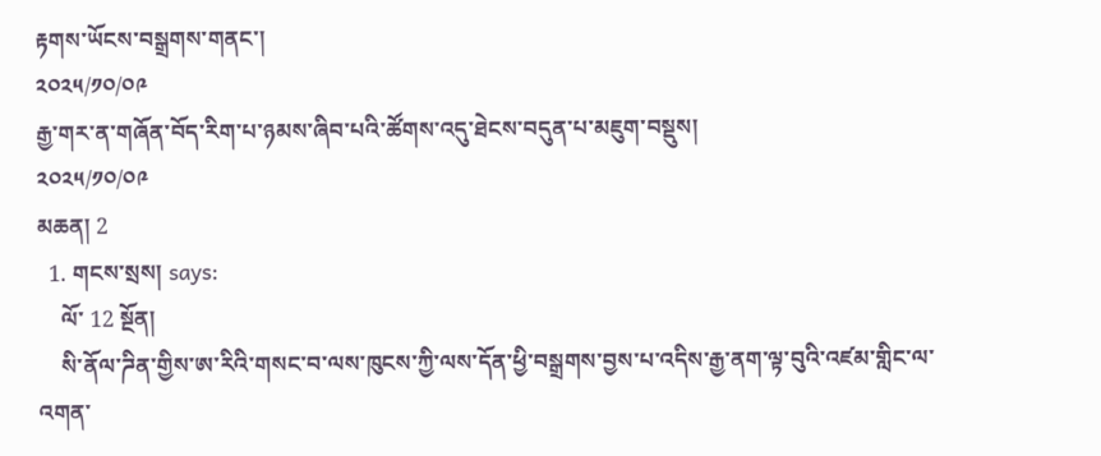རྟགས་ཡོངས་བསྒྲགས་གནང་།
༢༠༢༥/༡༠/༠༩
རྒྱ་གར་ན་གཞོན་བོད་རིག་པ་ཉམས་ཞིབ་པའི་ཚོགས་འདུ་ཐེངས་བདུན་པ་མཇུག་བསྡུས།
༢༠༢༥/༡༠/༠༩
མཆན། 2
  1. གངས་སྲས། says:
    ལོ་ 12 སྔོན།
    སི་ནོལ་ཌིན་གྱིས་ཨ་རིའི་གསང་བ་ལས་ཁུངས་ཀྱི་ལས་དོན་ཕྱི་བསྒྲགས་བྱས་པ་འདིས་རྒྱ་ནག་ལྟ་བུའི་འཛམ་གླིང་ལ་འགན་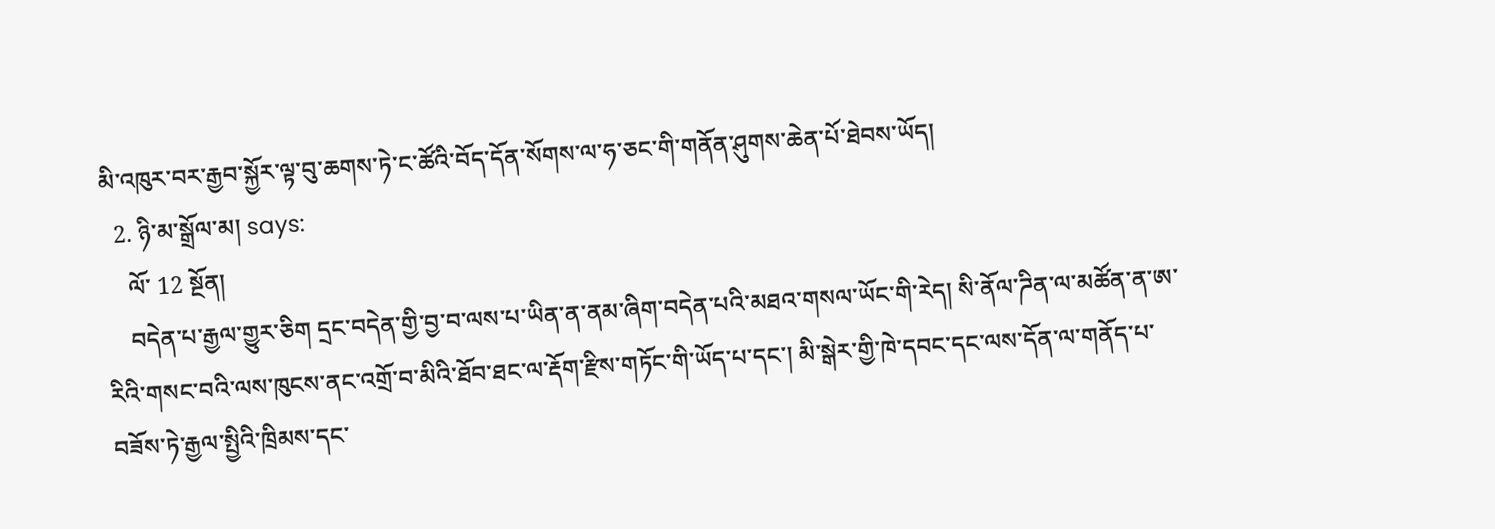མི་འཁུར་བར་རྒྱབ་སྐྱོར་ལྟ་བུ་ཆགས་ཏེ་ང་ཚོའི་བོད་དོན་སོགས་ལ་ཧ་ཅང་གི་གནོན་ཤུགས་ཆེན་པོ་ཐེབས་ཡོད།
  2. ཉི་མ་སྒྲོལ་མ། says:
    ལོ་ 12 སྔོན།
    བདེན་པ་རྒྱལ་གྱུར་ཅིག དྲང་བདེན་གྱི་བྱ་བ་ལས་པ་ཡིན་ན་ནམ་ཞིག་བདེན་པའི་མཐའ་གསལ་ཡོང་གི་རེད། སི་ནོལ་ཌིན་ལ་མཚོན་ན་ཨ་རིའི་གསང་བའི་ལས་ཁུངས་ནང་འགྲོ་བ་མིའི་ཐོབ་ཐང་ལ་རྡོག་རྫིས་གཏོང་གི་ཡོད་པ་དང་། མི་སྒེར་གྱི་ཁེ་དབང་དང་ལས་དོན་ལ་གནོད་པ་བཟོས་ཏེ་རྒྱལ་སྤྱིའི་ཁྲིམས་དང་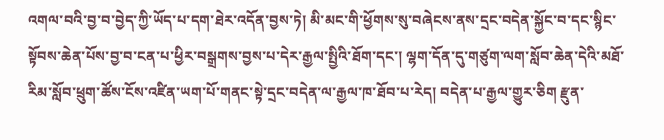འགལ་བའི་བྱ་བ་བྱེད་ཀྱི་ཡོད་པ་དག་ཐེར་འདོན་བྱས་ཏེ། མི་མང་གི་ཕྱོགས་སུ་བཞེངས་ནས་དྲང་བདེན་སྐྱོང་བ་དང་སྙིང་སྟོབས་ཆེན་པོས་བྱ་བ་ངན་པ་ཕྱིར་བསྒྲགས་བྱས་པ་དེར་རྒྱལ་སྤྱིའི་ཐོག་དང་། ལྷག་དོན་དུ་གཙུག་ལག་སློབ་ཆེན་དེའི་མཐོ་རིམ་སློབ་ཕྲུག་ཚོས་ངོས་འཛིན་ཡག་པོ་གནང་སྟེ་དྲང་བདེན་ལ་རྒྱལ་ཁ་ཐོབ་པ་རེད། བདེན་པ་རྒྱལ་གྱུར་ཅིག རྫུན་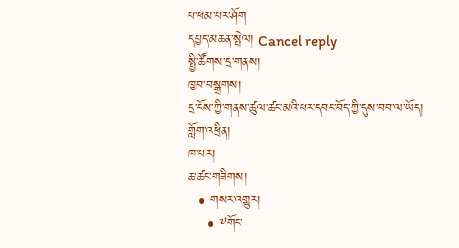པ་ཕམ་པར་ཤོག
དཔྱད་མཆན་སྤེལ། Cancel reply
སྤྱི་ཚོགས་དྲ་གནས།
ཁྱབ་བསྒྲགས།
དྲ་ངོས་ཀྱི་གནས་ཚུལ་ཚང་མའི་པར་དབང་བོད་ཀྱི་དུས་བབ་ལ་ཡོད།
གློག་འཕྲིན།
ཁ་པར།
ཆ་ཚང་གཟིགས།
  • གསར་འགྱུར།
    • ༸གོང་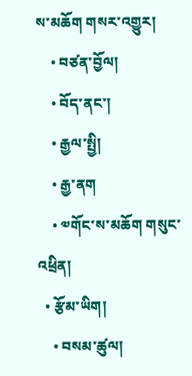ས་མཆོག གསར་འགྱུར།
    • བཙན་བྱོལ།
    • བོད་ནང་།
    • རྒྱལ་སྤྱི།
    • རྒྱ་ནག
    • ༧གོང་ས་མཆོག གསུང་འཕྲིན།
  • རྩོམ་ཡིག།
    • བསམ་ཚུལ།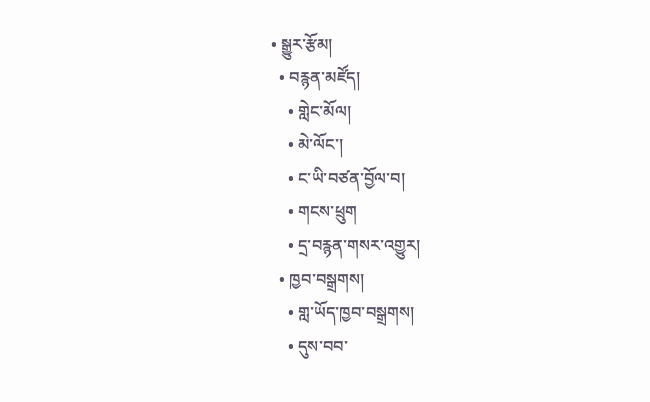• སྒྱུར་རྩོམ།
  • བརྙན་མཛོད།
    • གླེང་མོལ།
    • མེ་ལོང་།
    • ང་ཡི་བཙན་བྱོལ་བ།
    • གངས་ཕྲུག
    • དྲ་བརྙན་གསར་འགྱུར།
  • ཁྱབ་བསྒྲགས།
    • གླ་ཡོད་ཁྱབ་བསྒྲགས།
    • དུས་བབ་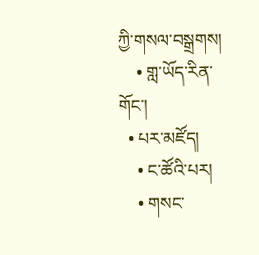ཀྱི་གསལ་བསྒྲགས།
    • གླ་ཡོད་རིན་གོང་།
  • པར་མཛོད།
    • ང་ཚོའི་པར།
    • གསང་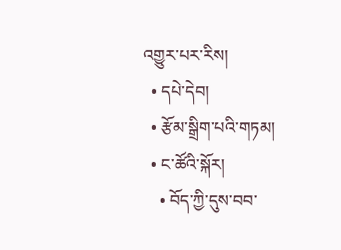འགྱུར་པར་རིས།
  • དཔེ་དེབ།
  • རྩོམ་སྒྲིག་པའི་གཏམ།
  • ང་ཚོའི་སྐོར།
    • བོད་ཀྱི་དུས་བབ་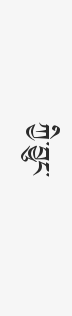ཀྱི་བྱུང་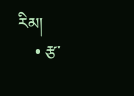རིམ།
    • རྩ་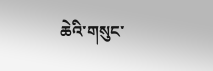ཆེའི་གསུང་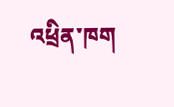འཕྲིན་ཁག